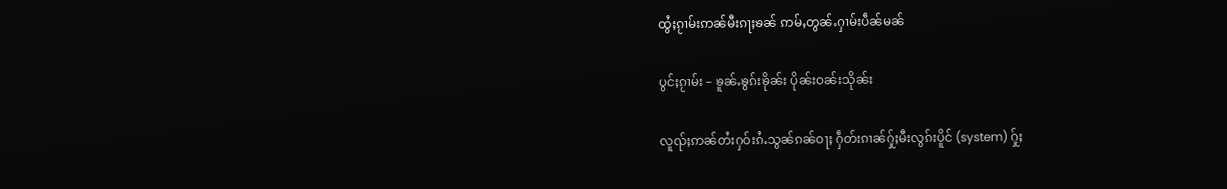ထွႆႈၵႂၢမ်းဢၼ်မီးၵႃႈၶၼ် ဢမ်ႇတွၼ်ႉႁၢမ်းပဵၼ်မၼ်

ပွင်ႈၵႂၢမ်း – ၶူၼ်ႉၶွၵ်းၶိုၼ်း ပိုၼ်းဝၼ်းသိုၼ်း

လူၺ်ႈဢၼ်တႆးႁဝ်းၵႆႉသွၼ်ၵၼ်ဝႃႈ ႁဵတ်းၵၢၼ်ႁႂ်ႈမီးလွၵ်းပိူင် (system) ႁႂ်ႈ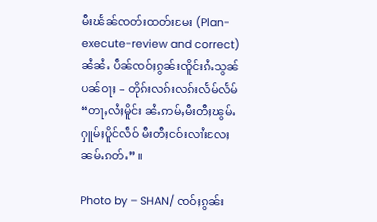မီးၽႅၼ်ၸတ်းထတ်းမႄး (Plan-execute-review and correct) ၼႆၼႆႉ ပဵၼ်ၸဝ်ႈၵွၼ်းၸိူင်းၵႆႉသွၼ်ပၼ်ဝႃႈ – တိုၵ်းလၵ်းလၵ်းလႅမ်လႅမ် “တႃႇလႆႈမိူင်း ၼႆႉဢမ်ႇမီးတီႈၽွမ်ႉႁူမ်ႈပိူင်လဵဝ် မီးတီႈငဝ်းလၢႆးလႄႈၼမ်ႉၵတ်ႉ” ။

Photo by – SHAN/ ၸဝ်ႈၵွၼ်း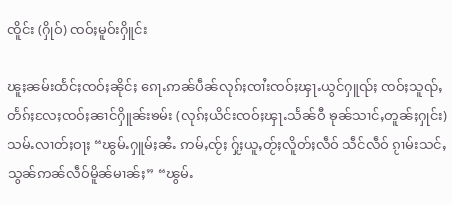ၸိူင်း (ႁိုဝ်) ၸဝ်ႈမူဝ်းႁိူင်း

ၽူႈၼမ်းထႅင်ႈၸဝ်ႈၼိုင်ႈ ၵေႃႉဢၼ်ပဵၼ်လုၵ်ႈၸၢႆးၸဝ်ႈၾႃႉယွင်ႁူၺ်ႈ ၸဝ်ႈသူၺ်ႇတႅၵ်ႈလႄႈၸဝ်ႈၼၢင်ႁိူၼ်းၶမ်း (လုၵ်ႈယိင်းၸဝ်ႈၾႃႉသႅၼ်ဝီ ၶုၼ်သၢင်ႇတူၼ်ႈႁုင်း) သမ်ႉလၢတ်ႈဝႃႈ “ၽွမ်ႉႁူမ်ႈၼႆႉ ဢမ်ႇၸႂ်ႈ ႁႂ်ႈယူႇတႂ်ႈလိူတ်ႈလဵဝ် သဵင်လဵဝ် ၵႂၢမ်းသင်ႇသွၼ်ဢၼ်လဵဝ်မိူၼ်မၢၼ်ႈ” “ၽွမ်ႉ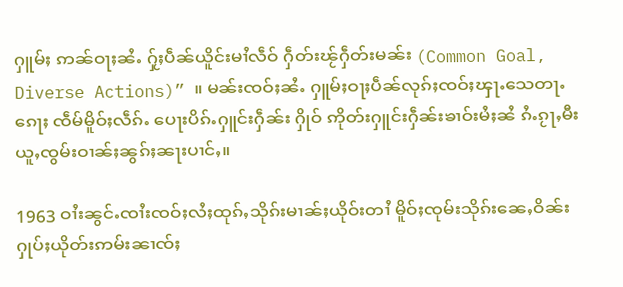ႁူမ်ႈ ဢၼ်ဝႃႈၼႆႉ ႁႂ်ႈပဵၼ်ယိူင်းမၢႆလဵဝ် ႁဵတ်းၽႂ်ႁဵတ်းမၼ်း (Common Goal, Diverse Actions)” ။ မၼ်းၸဝ်ႈၼႆႉ ႁူမ်ႈဝႃႈပဵၼ်လုၵ်ႈၸဝ်ႈၾႃႉသေတႃႉၵေႃႈ ၸဵမ်မိူဝ်ႈလဵၵ်ႉ ပေႃးပိၵ်ႉႁူင်းႁဵၼ်း ႁိုဝ် ဢိုတ်းႁူင်းႁဵၼ်းၶၢဝ်းမႆႈၼႆ ၵႆႉၵႂႃႇမီးယူႇၸွမ်းဝၢၼ်ႈၼွၵ်ႈၼႃးပၢင်ႇ။

1963 ဝၢႆးၼွင်ႉၸၢႆးၸဝ်ႈလႆႈထုၵ်ႇသိုၵ်းမၢၼ်ႈယိုဝ်းတၢႆ မိူဝ်ႈၸုမ်းသိုၵ်းၼေႇဝိၼ်းႁုပ်ႈယိုတ်းဢမ်းၼၢၸ်ႈ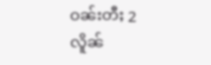ဝၼ်းတီႈ 2 လိူၼ်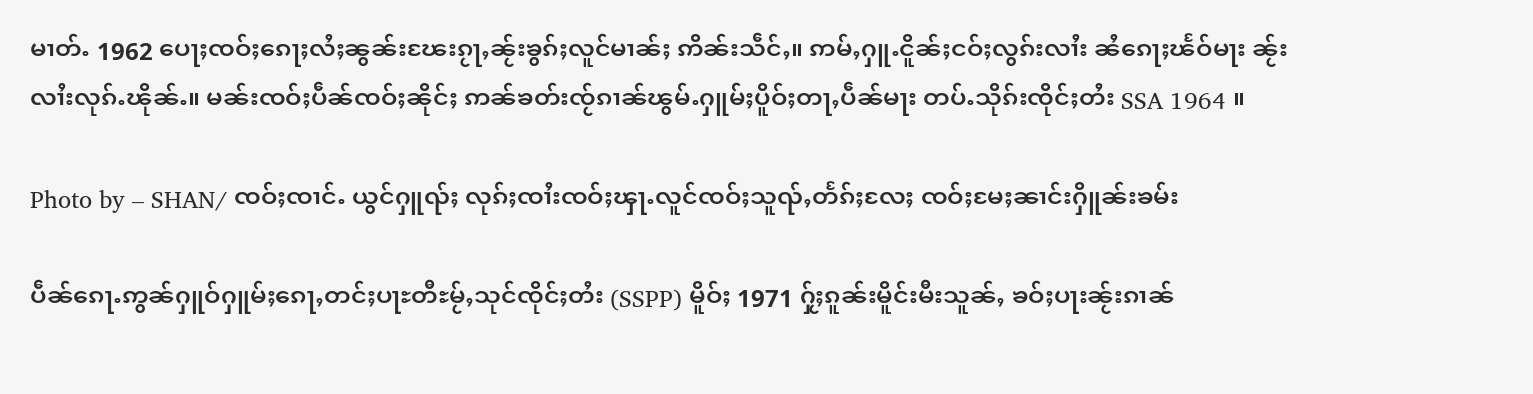မၢတ်ႉ 1962 ပေႃႈၸဝ်ႈၵေႃႈလႆႈၼွၼ်းၽႄးၵႂႃႇၼႂ်းၶွၵ်ႈလူင်မၢၼ်ႈ ဢိၼ်းသဵင်ႇ။ ဢမ်ႇႁူႉငိူၼ်ႈငဝ်ႈလွၵ်းလၢႆး ၼႆၵေႃႈၽႅဝ်မႃး ၼႂ်းလၢႆးလုၵ်ႉၽိုၼ်ႉ။ မၼ်းၸဝ်ႈပဵၼ်ၸဝ်ႈၼိုင်ႈ ဢၼ်ၶတ်းၸႂ်ၵၢၼ်ၽွမ်ႉႁူမ်ႈပိူဝ်ႈတႃႇပဵၼ်မႃး တပ်ႉသိုၵ်းၸိုင်ႈတႆး SSA 1964 ။

Photo by – SHAN/ ၸဝ်ႈၸၢင်ႉ ယွင်ႁူၺ်ႈ လုၵ်ႈၸၢႆးၸဝ်ႈၾႃႉလူင်ၸဝ်ႈသူၺ်ႇတႅၵ်ႈလႄႈ ၸဝ်ႈမႄႈၼၢင်းႁိူၼ်းၶမ်း

ပဵၼ်ၵေႃႉဢွၼ်ႁူဝ်ႁူမ်ႈၵေႃႇတင်ႈပႃႊတီႊမႂ်ႇသုင်ၸိုင်ႈတႆး (SSPP) မိူဝ်ႈ 1971 ႁႂ်ႈၵူၼ်းမိူင်းမီးသူၼ်ႇ ၶဝ်ႈပႃးၼႂ်းၵၢၼ်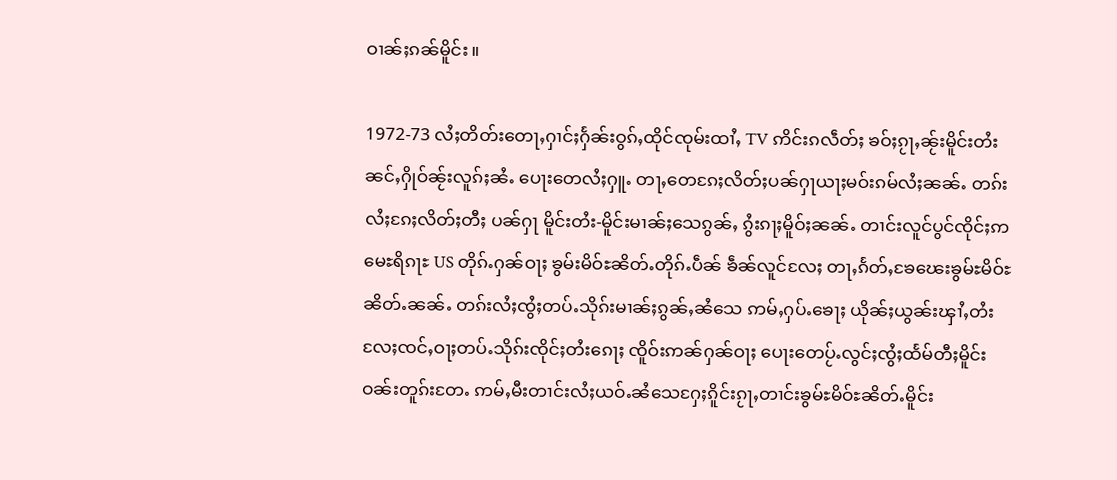ဝၢၼ်ႈၵၼ်မိူင်း။

1972-73 လႆႈတိတ်းတေႃႇႁၢင်ႈႁႅၼ်းဝွၵ်ႇထိုင်ၸုမ်းထၢႆႇ TV ဢိင်းၵလဵတ်ႈ ၶဝ်ႈၵႂႃႇၼႂ်းမိူင်းတႆး ၼင်ႇႁိုဝ်ၼႂ်းလူၵ်ႈၼႆႉ ပေႃးတေလႆႈႁူႉ တႃႇတေၵႄႈလိတ်ႈပၼ်ႁႃယႃႈမဝ်းၵမ်လႆႈၼၼ်ႉ တၵ်းလႆႈၵႄႈလိတ်ႈတီႈ ပၼ်ႁႃ မိူင်းတႆး-မိူင်းမၢၼ်ႈသေၵွၼ်ႇ ၵွႆးၵႃႈမိူဝ်ႈၼၼ်ႉ တၢင်းလူင်ပွင်ၸိုင်ႈဢမေႊရိၵႃႊ US တိုၵ်ႉႁၼ်ဝႃႈ ၶွမ်းမိဝ်ႊၼိတ်ႉတိုၵ်ႉပဵၼ် ၶဵၼ်လူင်လႄႈ တႃႇၵႅတ်ႇၶႄၽေးၶွမ်ႊမိဝ်ႊၼိတ်ႉၼၼ်ႉ တၵ်းလႆႈၸွႆႈတပ်ႉသိုၵ်းမၢၼ်ႈၵွၼ်ႇၼႆသေ ဢမ်ႇႁပ်ႉၶေႃႈ ယိုၼ်ႈယွၼ်းၾၢႆႇတႆးလႄႈၸင်ႇဝႃႈတပ်ႉသိုၵ်းၸိုင်ႈတႆးၵေႃႈ ၸိူဝ်းဢၼ်ႁၼ်ဝႃႈ ပေႃးတေပႂ်ႉလွင်ႈၸွႆႈထႅမ်တီႈမိူင်း ဝၼ်းတူၵ်းတႄႉ ဢမ်ႇမီးတၢင်းလႆႈယဝ်ႉၼႆသေႁႄႈၵိူင်းၵႂႃႇတၢင်းၶွမ်ႊမိဝ်ႊၼိတ်ႉမိူင်း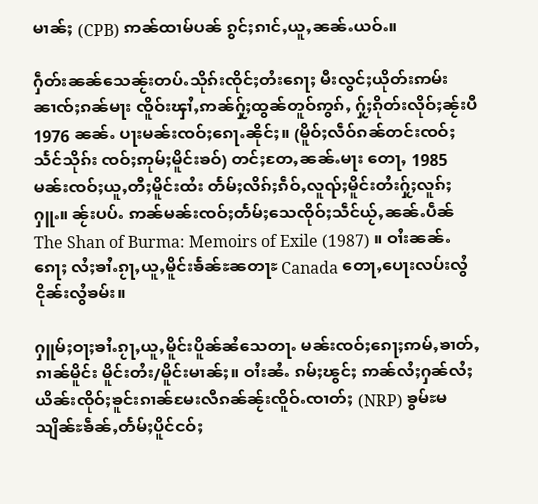မၢၼ်ႈ (CPB) ဢၼ်ထၢမ်ပၼ် ၵွင်ႈၵၢင်ႇယူႇၼၼ်ႉယဝ်ႉ။

ႁဵတ်းၼၼ်သေၼႂ်းတပ်ႉသိုၵ်းၸိုင်ႈတႆးၵေႃႈ မီးလွင်ႈယိုတ်းဢမ်းၼၢၸ်ႈၵၼ်မႃး ၸိူဝ်းၾၢႆႇဢၼ်ႁႂ်ႈထွၼ်တူဝ်ဢွၵ်ႇ ႁႂ်ႈၵိုတ်းလိုဝ်ႈၼႂ်းပီ 1976 ၼၼ်ႉ ပႃးမၼ်းၸဝ်ႈၵေႃႉၼိုင်ႈ။ (မိူဝ်ႈလဵဝ်ၵၼ်တင်းၸဝ်ႈသႅင်သိုၵ်း ၸဝ်ႈဢုမ်ႈမိူင်းၶဝ်) တင်ႈတႄႇၼၼ်ႉမႃး တေႃႇ 1985 မၼ်းၸဝ်ႈယူႇတီႈမိူင်းထႆး တႅမ်ႈလိၵ်ႈၵဵဝ်ႇလူၺ်ႈမိူင်းတႆးႁႂ်ႈလူၵ်ႈႁူႉ။ ၼႂ်းပပ်ႉ ဢၼ်မၼ်းၸဝ်ႈတႅမ်ႈသေၸိုဝ်ႈသဵင်ယႂ်ႇၼၼ်ႉပဵၼ် The Shan of Burma: Memoirs of Exile (1987) ။ ဝၢႆးၼၼ်ႉၵေႃႈ လႆႈၶၢႆႉၵႂႃႇယူႇမိူင်းၶႅၼ်ႊၼတႃႊ Canada တေႃႇပေႃးလပ်းလွႆငိုၼ်းလွႆၶမ်း။

ႁူမ်ႈဝႃႈၶၢႆႉၵႂႃႇယူႇမိူင်းပိူၼ်ၼႆသေတႃႉ မၼ်းၸဝ်ႈၵေႃႈဢမ်ႇၶၢတ်ႇၵၢၼ်မိူင်း မိူင်းတႆး/မိူင်းမၢၼ်ႈ။ ဝၢႆးၼႆႉ ၵမ်ႈၽွင်ႈ ဢၼ်လႆႈႁၼ်လႆႈယိၼ်းၸိုဝ်ႈၶူင်းၵၢၼ်မႄးလီၵၼ်ၼႂ်းၸိူဝ်ႉၸၢတ်ႈ (NRP) ၶွမ်ႊမသျိၼ်ႊၶဵၼ်ႇတႅမ်ႈပိူင်ငဝ်ႈ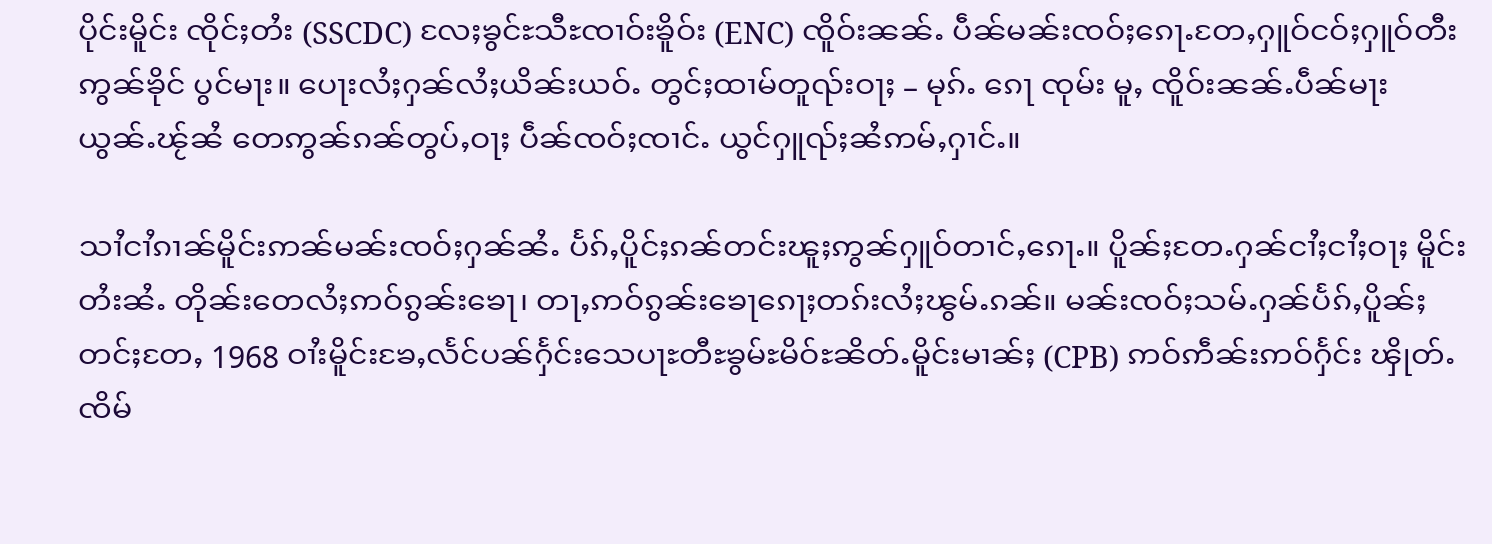ပိုင်းမိူင်း ၸိုင်ႈတႆး (SSCDC) လႄႈၶွင်ႊသီႊၸၢဝ်းၶိူဝ်း (ENC) ၸိူဝ်းၼၼ်ႉ ပဵၼ်မၼ်းၸဝ်ႈၵေႃႉတႄႇႁူဝ်ငဝ်ႈႁူဝ်တီး ဢွၼ်ၶိုင် ပွင်မႃး။ ပေႃးလႆႈႁၼ်လႆႈယိၼ်းယဝ်ႉ တွင်ႈထၢမ်တူၺ်းဝႃႈ – မုၵ်ႉ ၵေႃ ၸုမ်း မူႇ ၸိူဝ်းၼၼ်ႉပဵၼ်မႃးယွၼ်ႉၽႂ်ၼႆ တေဢွၼ်ၵၼ်တွပ်ႇဝႃႈ ပဵၼ်ၸဝ်ႈၸၢင်ႉ ယွင်ႁူၺ်ႈၼႆဢမ်ႇႁၢင်ႉ။

သၢႆငၢႆၵၢၼ်မိူင်းဢၼ်မၼ်းၸဝ်ႈႁၼ်ၼႆႉ ပႅၵ်ႇပိူင်ႈၵၼ်တင်းၽူႈဢွၼ်ႁူဝ်တၢင်ႇၵေႃႉ။ ပိူၼ်ႈတႄႉႁၼ်ငၢႆႈငၢႆႈဝႃႈ မိူင်းတႆးၼႆႉ တိုၼ်းတေလႆႈဢဝ်ၵွၼ်းၶေႃ၊ တႃႇဢဝ်ၵွၼ်းၶေႃၵေႃႈတၵ်းလႆႈၽွမ်ႉၵၼ်။ မၼ်းၸဝ်ႈသမ်ႉႁၼ်ပႅၵ်ႇပိူၼ်ႈ တင်ႈတႄႇ 1968 ဝၢႆးမိူင်းၶႄႇလႅင်ပၼ်ႁႅင်းသေပႃႊတီႊၶွမ်ႊမိဝ်ႊၼိတ်ႉမိူင်းမၢၼ်ႈ (CPB) ဢဝ်ဢဵၼ်းဢဝ်ႁႅင်း ၾိုတ်ႉၸိမ်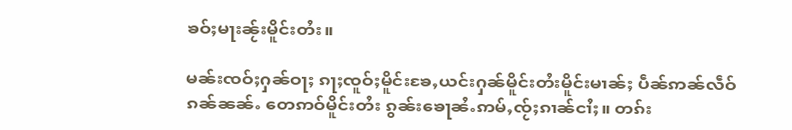ၶဝ်ႈမႃးၼႂ်းမိူင်းတႆး။

မၼ်းၸဝ်ႈႁၼ်ဝႃႈ ၵႃႈၸူဝ်ႈမိူင်းၶႄႇယင်းႁၼ်မိူင်းတႆးမိူင်းမၢၼ်ႈ ပဵၼ်ဢၼ်လဵဝ်ၵၼ်ၼၼ်ႉ တေဢဝ်မိူင်းတႆး ၵွၼ်းၶေႃၼႆႉဢမ်ႇၸႂ်ႈၵၢၼ်ငၢႆႈ။ တၵ်း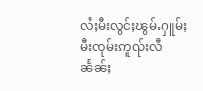လႆႈမီးလွင်ႈၽွမ်ႉႁူမ်ႈ မီးၸုမ်းဢူၺ်းလီ ၼႅၼ်ႈ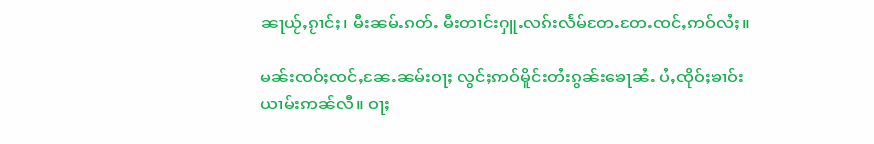ၼႃယႂ်ႇၵႂၢင်ႈ၊ မီးၼမ်ႉၵတ်ႉ မီးတၢင်းႁူႉလၵ်းလႅမ်တႄႉတႄႉၸင်ႇဢဝ်လႆႈ။

မၼ်းၸဝ်ႈၸင်ႇၼႄႉၼမ်းဝႃႈ လွင်ႈဢဝ်မိူင်းတႆးၵွၼ်းၶေႃၼႆႉ ပႆႇၸိုဝ်ႈၶၢဝ်းယၢမ်းဢၼ်လီ။ ဝႃႈ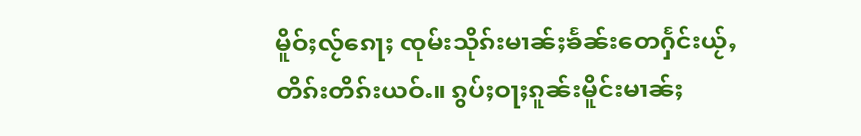မိူဝ်ႈလႂ်ၵေႃႈ ၸုမ်းသိုၵ်းမၢၼ်ႈၶႅၼ်းတေႁႅင်းယႂ်ႇတိၵ်းတိၵ်းယဝ်ႉ။ ၵွပ်ႈဝႃႈၵူၼ်းမိူင်းမၢၼ်ႈ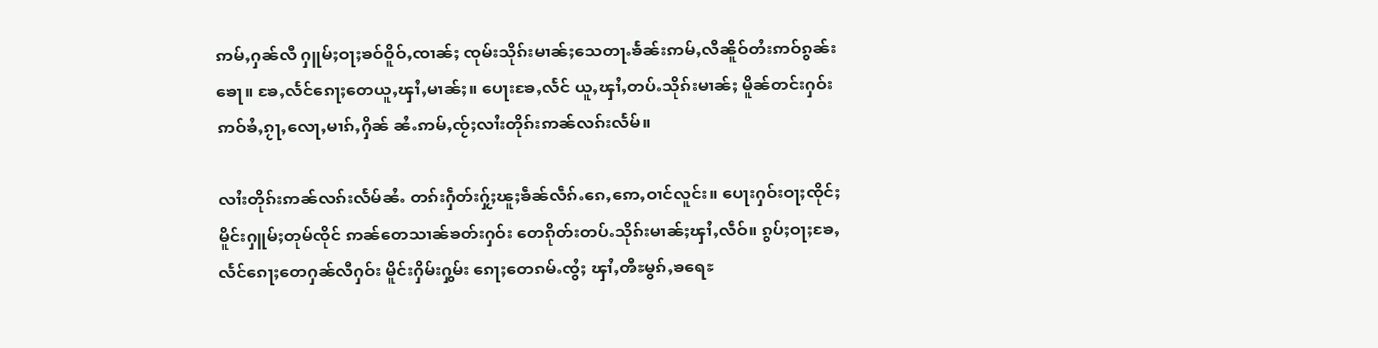ဢမ်ႇႁၼ်လီ ႁူမ်ႈဝႃႈၶဝ်ဝိူဝ်ႇၸၢၼ်ႈ ၸုမ်းသိုၵ်းမၢၼ်ႈသေတႃႉၶႅၼ်းဢမ်ႇလီၼိူဝ်တႆးဢဝ်ၵွၼ်းၶေႃ။ ၶႄႇလႅင်ၵေႃႈတေယူႇၾၢႆႇမၢၼ်ႈ။ ပေႃးၶႄႇလႅင် ယူႇၾၢႆႇတပ်ႉသိုၵ်းမၢၼ်ႈ မိူၼ်တင်းႁဝ်းဢဝ်ၶႆႇၵႂႃႇလေႃႇမၢၵ်ႇႁိၼ် ၼႆႉဢမ်ႇၸႂ်ႈလၢႆးတိုၵ်းဢၼ်လၵ်းလႅမ်။

လၢႆးတိုၵ်းဢၼ်လၵ်းလႅမ်ၼႆႉ တၵ်းႁဵတ်းႁႂ်ႈၽူႈၶဵၼ်လဵၵ်ႉၵေႇဢေႇဝၢင်လူင်း။ ပေႃးႁဝ်းဝႃႈၸိုင်ႈမိူင်းႁူမ်ႈတုမ်ၸိုင် ဢၼ်တေသၢၼ်ၶတ်းႁဝ်း တေၵိုတ်းတပ်ႉသိုၵ်းမၢၼ်ႈၾၢႆႇလဵဝ်။ ၵွပ်ႈဝႃႈၶႄႇလႅင်ၵေႃႈတေႁၼ်လီႁဝ်း မိူင်းႁိမ်းႁွမ်း ၵေႃႈတေၵမ်ႉၸွႆႈ ၾၢႆႇၻီႊမွၵ်ႇၶရေႊ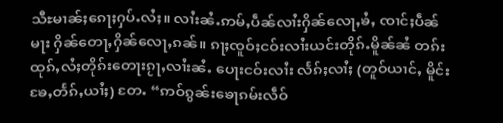သီႊမၢၼ်ႈၵေႃႈႁပ်ႉလႆႈ။ လၢႆးၼႆႉဢမ်ႇပဵၼ်လၢႆးႁိၼ်လေႃႇၶႆႇ ၸၢင်ႈပဵၼ်မႃး ႁိၼ်တေႃႇႁိၼ်လေႃႇၵၼ်။ ၵႃႈၸူဝ်ႈငဝ်းလၢႆးယင်းတိုၵ်ႉမိူၼ်ၼႆ တၵ်းထုၵ်ႇလႆႈတိုၵ်းတေႃးၵႂႃႇလၢႆးၼႆႉ ပေႃးငဝ်းလၢႆး လႅၵ်ႈလၢႆႈ (တူဝ်ယၢင်ႇ မိူင်းၶႄႇတႅၵ်ႇယၢႆႈ) တႄႉ “ဢဝ်ၵွၼ်းၶေႃၵမ်းလဵဝ်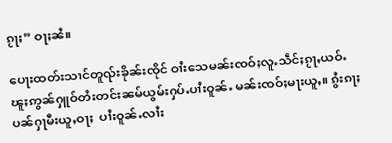ၵႂႃႈ” ဝႃႈၼႆ။

ပေႃးထတ်းသၢင်တူၺ်းၶိုၼ်းၸိုင် ဝၢႆးသေမၼ်းၸဝ်ႈလူႉသဵင်ႈၵႂႃႇယဝ်ႉ ၽူႈဢွၼ်ႁူဝ်တႆးတင်းၼမ်ယွမ်းႁပ်ႉပၢႆးဝူၼ်ႉ မၼ်းၸဝ်ႈမႃးယူႇ။ ၵွႆးၵႃႈပၼ်ႁႃမီးယူႇဝႃႈ  ပၢႆးဝူၼ်ႉလၢႆး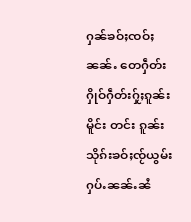ႁၼ်ၶဝ်ႈၸဝ်ႈၼၼ်ႉ တေႁဵတ်းႁိုဝ်ႁဵတ်းႁႂ်ႈၵူၼ်းမိူင်း တင်း ၵူၼ်းသိုၵ်းၶဝ်ႈၸႂ်ယွမ်းႁပ်ႉၼၼ်ႉၼႆ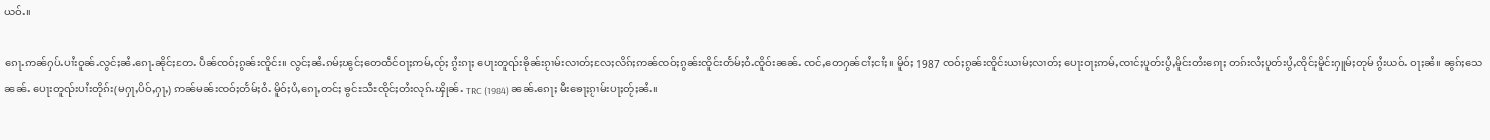ယဝ်ႉ။

ၵေႃႉဢၼ်ႁပ်ႉပၢႆးဝူၼ်ႉလွင်ႈၼႆႉၵေႃႉၼိုင်ႈတႄႉ ပဵၼ်ၸဝ်ႈၵွၼ်းၸိူင်း။ လွင်ႈၼႆႉၵမ်ႈၽွင်ႈတေထဵင်ဝႃႈဢမ်ႇၸႂ်ႈ ၵွႆးၵႃႈ ပေႃးတူၺ်းၶိုၼ်းၵႂၢမ်းလၢတ်ႈလႄႈလိၵ်ႈဢၼ်ၸဝ်ႈၵွၼ်းၸိူင်းတႅမ်ႈဝႆႉၸိူဝ်းၼၼ်ႉ ၸင်ႇတေႁၼ်ငၢႆႈငၢႆႈ။ မိူဝ်ႈ 1987 ၸဝ်ႈၵွၼ်းၸိူင်းယၢမ်ႈလၢတ်ႈ ပေႃးဝႃႈဢမ်ႇၸၢင်ႈပူတ်းပွႆႇမိူင်းတႆးၵေႃႈ တၵ်းလႆႈပူတ်းပွႆႇၸိုင်ႈမိူင်းႁူမ်ႈတုမ် ၵွႆးယဝ်ႉ ဝႃႈၼႆ။ ၼွၵ်ႈသေၼၼ်ႉ ပေႃးတူၺ်းပၢႆးတိုၵ်း(မႁႃႇပိဝ်ႇႁႃႇ) ဢၼ်မၼ်းၸဝ်ႈတႅမ်ႈဝႆႉ မိူဝ်ႈပႆႇၵေႃႇတင်ႈ ၶွင်ႊသီႊၸိုင်ႈတႆးလုၵ်ႉၾိုၼ်ႉ TRC (1984) ၼၼ်ႉၵေႃႈ မီးၶေႃႈၵႂၢမ်းပႃႈတႂ်ႈၼႆႉ။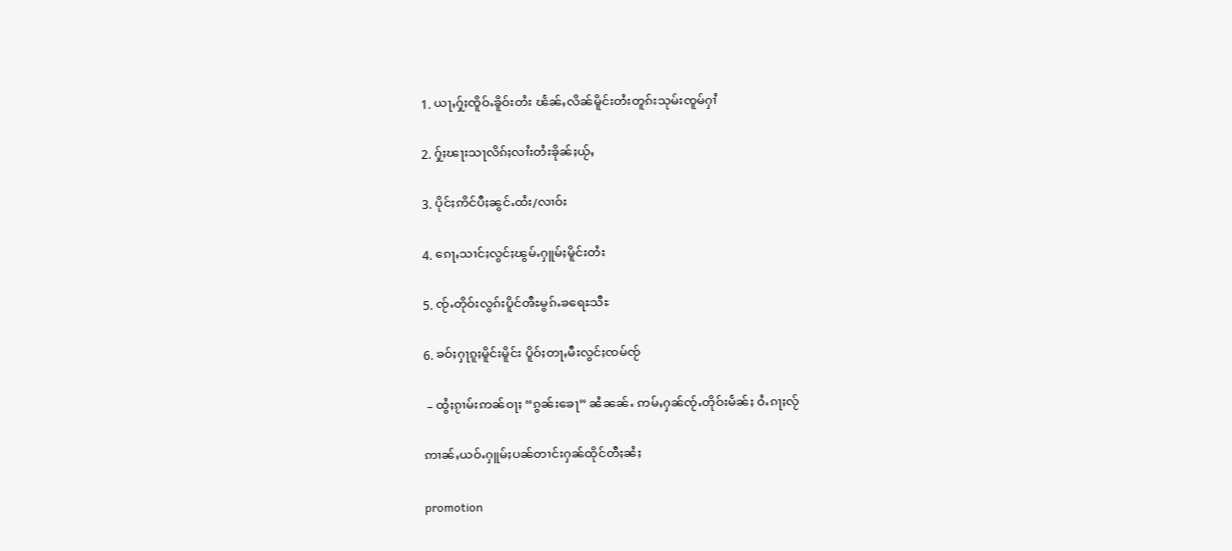1. ယႃႇႁႂ်ႈၸိူဝ်ႉၶိူဝ်းတႆး ၽႅၼ်ႇလိၼ်မိူင်းတႆးတူၵ်းသုမ်းၸူမ်ႁၢႆ

2. ႁႂ်ႈၽႃးသႃလိၵ်ႈလၢႆးတႆးၶိုၼ်ႈယႂ်ႇ

3. ပိုင်ႈဢိင်ပီႈၼွင်ႉထႆး/လၢဝ်း

4. ၵေႃႇသၢင်ႈလွင်ႈၽွမ်ႉႁူမ်ႈမိူင်းတႆး

5. ၸႂ်ႉတိုဝ်းလွၵ်းပိူင်ၻီႊမွၵ်ႉၶရေႊသီႊ

6. ၶဝ်ႈႁႃၵူႈမိူင်းမိူင်း ပိူဝ်ႈတႃႇမီးလွင်ႈၸမ်ၸႂ်

 – ထွႆႈၵႂၢမ်းဢၼ်ဝႃႈ “ၵွၼ်းၶေႃ” ၼႆၼၼ်ႉ ဢမ်ႇႁၼ်ၸႂ်ႉတိုဝ်းမႅၼ်ႈ ဝႆႉၵႃႈလႂ်

ဢၢၼ်ႇယဝ်ႉႁူမ်ႈပၼ်တၢင်းႁၼ်ထိုင်တီႈၼႆႈ

promotion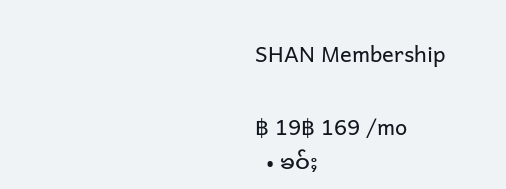SHAN Membership

฿ 19฿ 169 /mo
  • ၶဝ်ႈ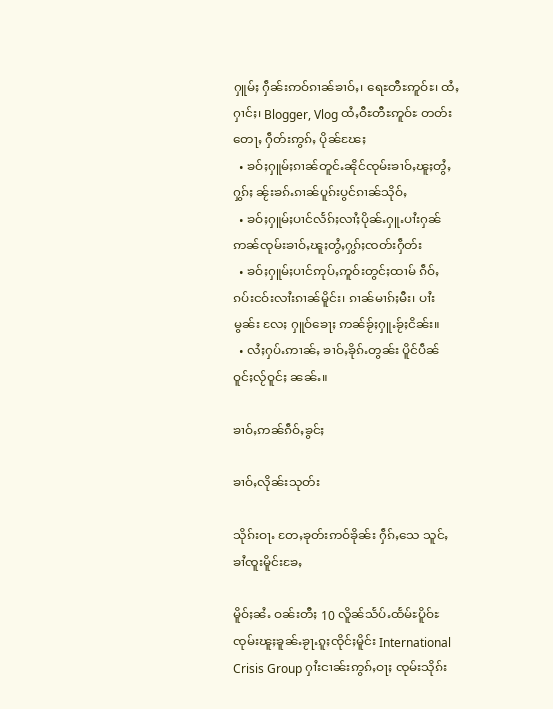ႁူမ်ႈ ႁဵၼ်းဢဝ်ၵၢၼ်ၶၢဝ်ႇ၊ ရေႊတီႊဢူဝ်ႊ၊ ထႆႇႁၢင်ႈ၊ Blogger, Vlog ထႆႇဝီႊတီႊဢူဝ်ႊ တတ်းတေႃႇ ႁဵတ်းဢွၵ်ႇ ပိုၼ်ၽႄႈ
  • ၶဝ်ႈႁူမ်ႈၵၢၼ်တူင်ႉၼိုင်ၸုမ်းၶၢဝ်ႇၽူႈတွႆႇႁွၵ်ႈ ၼႂ်းၶၵ်ႉၵၢၼ်ပူၵ်းပွင်ၵၢၼ်သိုဝ်ႇ
  • ၶဝ်ႈႁူမ်ႈပၢင်လႅၵ်ႈလၢႆႈပိုၼ်ႉႁူႉပၢႆးႁၼ် ဢၼ်ၸုမ်းၶၢဝ်ႇၽူႈတွႆႇႁွၵ်ႈၸတ်းႁဵတ်း
  • ၶဝ်ႈႁူမ်ႈပၢင်ဢုပ်ႇဢူဝ်းတွင်ႈထၢမ် ၵဵဝ်ႇၵပ်းငဝ်းလၢႆးၵၢၼ်မိူင်း၊ ၵၢၼ်မၢၵ်ႈမီး၊ ပၢႆးမွၼ်း လႄႈ ႁူဝ်ၶေႃႈ ဢၼ်ၶႂ်ႈႁူႉၶႂ်ႈငိၼ်း။
  • လႆႈႁပ်ႉဢၢၼ်ႇ ၶၢဝ်ႇၶိုၵ်ႉတွၼ်း ပိူင်ပဵၼ်ဝူင်ႈလႂ်ဝူင်ႈ ၼၼ်ႉ။

ၶၢဝ်ႇဢၼ်ၵဵဝ်ႇၶွင်ႈ

ၶၢဝ်ႇလိုၼ်းသုတ်း

သိုၵ်းဝႃႉ တႄႇၶုတ်းဢဝ်ၶိုၼ်း ႁဵၵ်ႇသေ သူင်ႇၶၢႆၸူးမိူင်းၶႄႇ

မိူဝ်ႈၼႆႉ ဝၼ်းတီႈ 10 လိူၼ်သႅပ်ႉထႅမ်ႊပိူဝ်ႊ ၸုမ်းၽူႈၶူၼ်ႉၶႂႃႉၵူႈၸိုင်ႈမိူင်း International Crisis Group ႁၢႆးငၢၼ်းဢွၵ်ႇဝႃႈ ၸုမ်းသိုၵ်း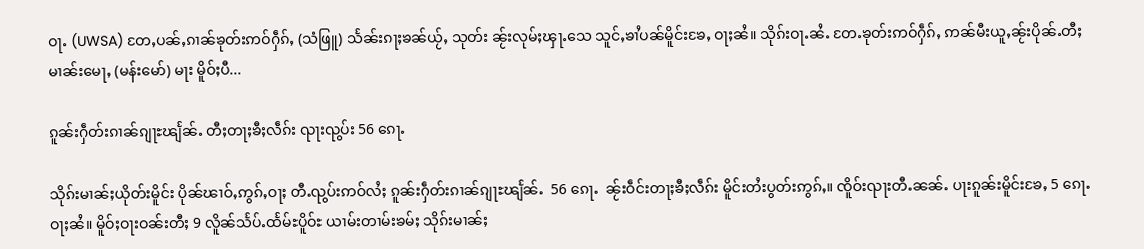ဝႃႉ (UWSA) တႄႇပၼ်ႇၵၢၼ်ၶုတ်းဢဝ်ႁဵၵ်ႇ (သံဖြူ) သႅၼ်းၵႃႈၶၼ်ယႂ်ႇ သုတ်း ၼႂ်းလုမ်ႈၾႃႉသေ သူင်ႇၶၢႆပၼ်မိူင်းၶႄႇ ဝႃႈၼႆ။ သိုၵ်းဝႃႉၼႆႉ တႄႉၶုတ်းဢဝ်ႁဵၵ်ႇ ဢၼ်မီးယူႇၼႂ်းပိုၼ်ႉတီႈ မၢၼ်းမေႃႇ (မန်းမော်) မႃး မိူဝ်ႈပီ...

ၵူၼ်းႁဵတ်းၵၢၼ်ၵျႃႊၽျႅၼ်ႉ တီႈတႃႈၶီႈလဵၵ်း ၺႃးၺွပ်း 56 ၵေႃႉ

သိုၵ်းမၢၼ်ႈယိုတ်းမိူင်း ပိုၼ်ၽၢဝ်ႇဢွၵ်ႇဝႃႈ တီႉၺွပ်းဢဝ်လႆႈ ၵူၼ်းႁဵတ်းၵၢၼ်ၵျႃႊၽျႅၼ်ႉ  56 ၵေႃႉ  ၼႂ်းဝဵင်းတႃႈၶီႈလဵၵ်း မိူင်းတႆးပွတ်းဢွၵ်ႇ။ ၸိူဝ်းၺႃးတီႉၼၼ်ႉ ပႃးၵူၼ်းမိူင်းၶႄႇ 5 ၵေႃႉ ဝႃႈၼႆ။ မိူဝ်ႈဝႃးဝၼ်းတီႈ 9 လိူၼ်သႅပ်ႉထႅမ်ႊပိူဝ်ႊ ယၢမ်းတၢမ်းၶမ်ႈ သိုၵ်းမၢၼ်ႈ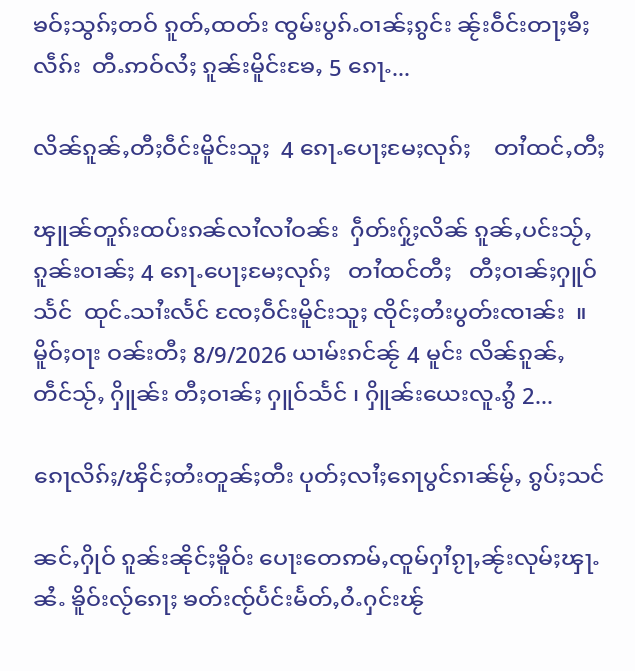ၶဝ်ႈသွၵ်ႈတဝ် ၵူတ်ႇထတ်း ၸွမ်းပွၵ်ႉဝၢၼ်ႈၵွင်း ၼႂ်းဝဵင်းတႃႈၶီႈလဵၵ်း  တီႉဢဝ်လႆႈ ၵူၼ်းမိူင်းၶႄႇ 5 ၵေႃႉ...

လိၼ်ၵူၼ်ႇတီႈဝဵင်းမိူင်းသူႈ  4 ၵေႃႉပေႃႈမႄႈလုၵ်ႈ    တၢႆထင်ႇတီႈ

ၾူၼ်တူၵ်းထပ်းၵၼ်လၢႆလၢႆဝၼ်း  ႁဵတ်းႁႂ်ႈလိၼ် ၵူၼ်ႇပင်းသႂ်ႇ ၵူၼ်းဝၢၼ်ႈ 4 ၵေႃႉပေႃႈမႄႈလုၵ်ႈ   တၢႆထင်တီႈ   တီႈဝၢၼ်ႈႁူဝ်သႅင်  ထုင်ႉသၢႆးလႅင် ၸႄႈဝဵင်းမိူင်းသူႈ ၸိုင်ႈတႆးပွတ်းၸၢၼ်း  ။ မိူဝ်ႈဝႃး ဝၼ်းတီႈ 8/9/2026 ယၢမ်းၵင်ၼႂ် 4 မူင်း လိၼ်ၵူၼ်ႇတဵင်သႂ်ႇ ႁိူၼ်း တီႈဝၢၼ်ႈ ႁူဝ်သႅင် ၊ ႁိူၼ်းယေးလူႉၵွႆ 2...

ၵေႃလိၵ်ႈ/ၾိင်ႈတႆးတူၼ်ႈတီး ပုတ်ႈလၢႆႈၵေႃပွင်ၵၢၼ်မႂ်ႇ ၵွပ်ႈသင်

ၼင်ႇႁိုဝ် ၵူၼ်းၼိုင်ႈၶိူဝ်း ပေႃးတေဢမ်ႇၸူမ်ႁၢႆၵႂႃႇၼႂ်းလုမ်ႈၾႃႉၼႆႉ ၶိူဝ်းလႂ်ၵေႃႈ ၶတ်းၸႂ်ပႅင်းမႅတ်ႇဝႆႉႁင်းၽႂ်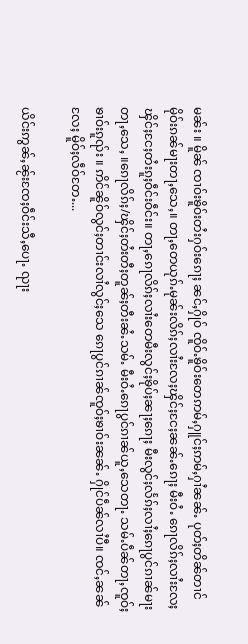မၼ်း ။ မိူၼ် ၸၢဝ်းၶိူဝ်းတႆးႁဝ်းၵေႃႈ ၼင်ႇႁိုဝ် ၸိူဝ်ႉၶိူဝ်းတေဢမ်ႇႁူင်ႈဢမ်ႇႁၢႆၼၼ်ႉ ပုတ်ႈတိၼ်တၢင်မိုဝ်းၵၼ်မႃးတႃႇသေႇ။ တႃႇတေယုၵ်ႉမုၼ်းလိၵ်ႈလၢႆးလႄႈၾိင်ႈငႄႈၼၼ်ႉၵေႃႈ မီးဝႆႉ ၵေႃလိၵ်ႈလၢႆးလႄႈၾိင်ႈငႄႈတႆးၵူႈဝဵင်းဝဵင်း။ တႃႇၵေႃလိၵ်ႈလၢႆးတေမီးလွင်ႈၶိုပ်ႈၼႃႈၵေႃႈ မီးလွင်ႈလႅၵ်ႈလၢႆႈၵေႃပွင်ၵၢၼ်မႃးတႃႇသေႇ ။ၵေႃလိၵ်ႈ/ၾိင်ႈတႆးတီႈတူၼ်ႈတီးၼႆႉသမ်ႉ မီးဝႆႉၵေႃပွင်ၵၢၼ်ယူႇသေတႃႉ သမ်ႉပဵၼ်တႃႇၸူဝ်ႈၶၢဝ်းၵူၺ်း ။ ဢိင်ၼိူဝ်လွင်ႈတၢင်းလၢႆလွင်ႈသေ ၵေႃပွင်ၵၢၼ်ၸူဝ်ႈၶၢဝ်းၼၼ်ႉ ႁိုင်ပဵၼ်လၢႆပီ။ ၸင်ႇၼၼ်လႄႈ မိူဝ်ႈလဵဝ်တႄႉ...

ယိင်းဢွၼ်ႇၼႂ်းၸႄႈဝဵင်းသီႇပေႃႉ ၺႃး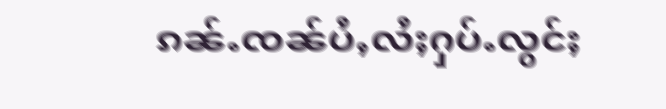ၵၼ်ႉၸၼ်ပႆႇလႆႈႁပ်ႉလွင်ႈ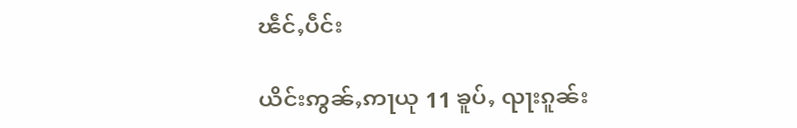ၽဵင်ႇပဵင်း

ယိင်းဢွၼ်ႇဢႃယု 11 ၶူပ်ႇ ၺႃးၵူၼ်း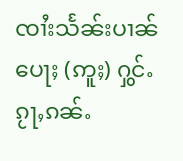ၸၢႆးသႅၼ်းပၢၼ်ပေႃႈ (ဢူႈ) ႁွင်ႉၵႂႃႇၵၼ်ႉ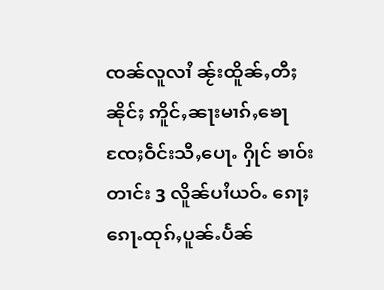ၸၼ်လူလၢႆ ၼႂ်းထိူၼ်ႇတီႈၼိုင်ႈ ဢိူင်ႇၼႃးမၢၵ်ႇၶေႃ ၸႄႈဝဵင်းသီႇပေႃႉ ႁိုင် ၶၢဝ်းတၢင်း 3 လိူၼ်ပၢႆယဝ်ႉ ၵေႃႈ ၵေႃႉထုၵ်ႇပူၼ်ႉပႅၼ်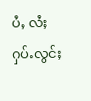ပႆႇ လႆႈႁပ်ႉလွင်ႈ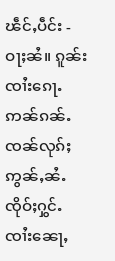ၽဵင်ႇပဵင်း - ဝႃႈၼႆ။ ၵူၼ်းၸၢႆးၵေႃႉဢၼ်ၵၼ်ႉၸၼ်လုၵ်ႈဢွၼ်ႇၼႆႉ ၸိုဝ်ႈႁွင်ႉ ၸၢႆးၼေႃႇ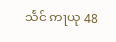သႅင် ဢႃယု 48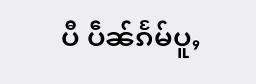ပီ ပဵၼ်ၵႅမ်ပူႇ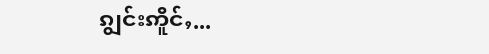ၵျွင်းဢိူင်ႇ...